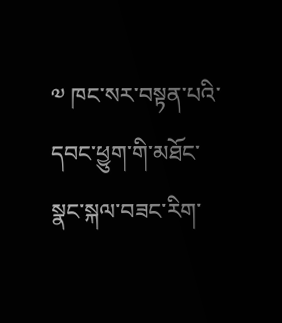༧ ཁང་སར་བསྟན་པའི་དབང་ཕྱུག་གི་མཐོང་སྣང་སྐལ་བཟང་རིག་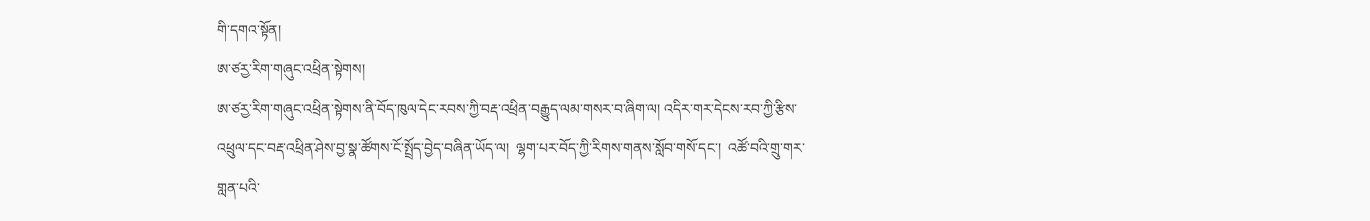གི་དགའ་སྟོན།
ཨ་ཙརྱ་རིག་གཞུང་འཕྲིན་སྟེགས།
ཨ་ཙརྱ་རིག་གཞུང་འཕྲིན་སྟེགས་ནི་བོད་ཁུལ་དེང་རབས་ཀྱི་བརྡ་འཕྲིན་བརྒྱུད་ལམ་གསར་བ་ཞིག་ལ། འདིར་གར་དེངས་རབ་ཀྱི་རྩིས་འཕྲུལ་དང་བརྡ་འཕྲིན་ཤེས་བྱ་སྣ་ཚོགས་ངོ་སྤྲོད་བྱེད་བཞིན་ཡོད་ལ།  ལྷག་པར་བོད་ཀྱི་རིགས་གནས་སློབ་གསོ་དང་།  འཚོ་བའི་གྲུ་གར་གླན་པའི་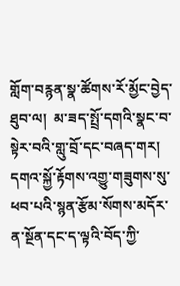གློག་བརྙན་སྣ་ཚོགས་རོ་མྱོང་བྱེད་ཐུབ་ལ།  མ་ཟད་སྤྲོ་དགའི་སྣང་བ་སྟེར་བའི་གླུ་བྲོ་དང་བཞད་གར།   དགའ་སྐྱོ་རྟོགས་འགྱུ་གཟུགས་སུ་ཕབ་པའི་སྙན་རྩོམ་སོགས་མདོར་ན་སྔོན་དང་ད་ལྟའི་བོད་ཀྱི་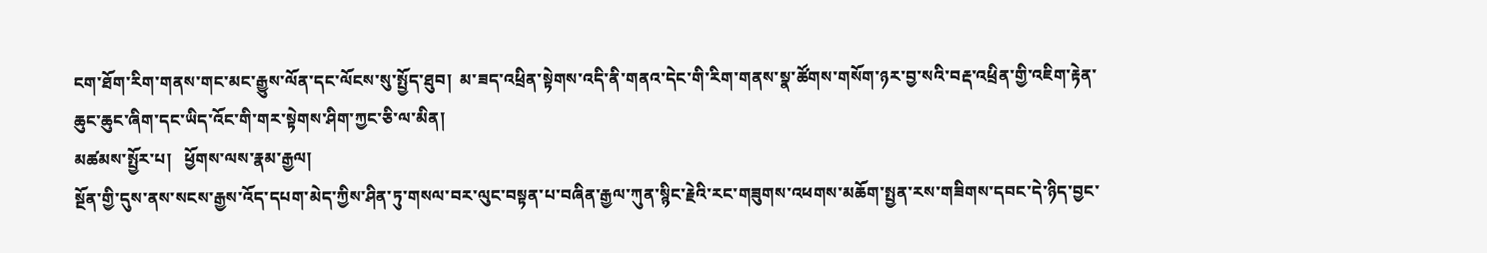ངག་ཐོག་རིག་གནས་གང་མང་རྒྱུས་ལོན་དང་ལོངས་སུ་སྤྱོད་ཐུབ།  མ་ཟད་འཕྲིན་སྟེགས་འདི་ནི་གནའ་དེང་གི་རིག་གནས་སྣ་ཚོགས་གསོག་ཉར་བྱ་སའི་བརྡ་འཕྲིན་གྱི་འཇིག་རྟེན་ཆུང་ཆུང་ཞིག་དང་ཡིད་འོང་གི་གར་སྟེགས་ཤིག་ཀྱང་ཅི་ལ་མིན།
མཚམས་སྤྱོར་པ།   ཕྱོགས་ལས་རྣམ་རྒྱལ།
སྔོན་གྱི་དུས་ནས་སངས་རྒྱས་འོད་དཔག་མེད་ཀྱིས་ཤིན་ཏུ་གསལ་བར་ལུང་བསྟན་པ་བཞིན་རྒྱལ་ཀུན་སྙིང་རྗེའི་རང་གཟུགས་འཕགས་མཆོག་སྤྱན་རས་གཟིགས་དབང་དེ་ཉིད་བྱང་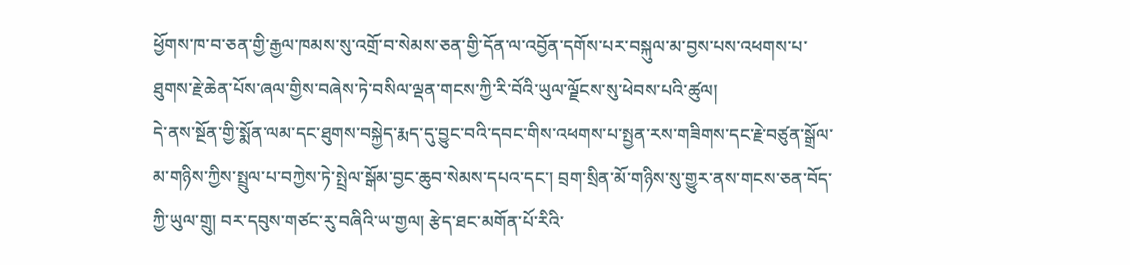ཕྱོགས་ཁ་བ་ཅན་གྱི་རྒྱལ་ཁམས་སུ་འགྲོ་བ་སེམས་ཅན་གྱི་དོན་ལ་འབྱོན་དགོས་པར་བསྐུལ་མ་བྱས་པས་འཕགས་པ་ཐུགས་རྗེ་ཆེན་པོས་ཞལ་གྱིས་བཞེས་ཏེ་བསིལ་ལྡན་གངས་ཀྱི་རི་བོའི་ཡུལ་ལྗོངས་སུ་ཕེབས་པའི་ཚུལ།
དེ་ནས་སྔོན་གྱི་སྨོན་ལམ་དང་ཐུགས་བསྐྱེད་རྨད་དུ་བྱུང་བའི་དབང་གིས་འཕགས་པ་སྤྱན་རས་གཟིགས་དང་རྗེ་བཙུན་སྒྲོལ་མ་གཉིས་ཀྱིས་སྤྲུལ་པ་བཀྱེས་ཏེ་སྤྲེལ་སྒོམ་བྱང་ཆུབ་སེམས་དཔའ་དང་། བྲག་སྲིན་མོ་གཉིས་སུ་གྱུར་ནས་གངས་ཅན་བོད་ཀྱི་ཡུལ་གྲུ། བར་དབུས་གཙང་རུ་བཞིའི་ཡ་གྱལ། རྩེད་ཐང་མགོན་པོ་རིའི་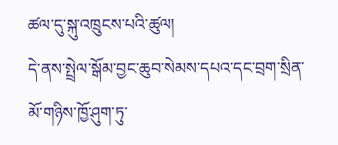ཚལ་དུ་སྐུ་འཁྲུངས་པའི་ཚུལ།
དེ་ནས་སྤྲེལ་སྒོམ་བྱང་ཆུབ་སེམས་དཔའ་དང་བྲག་སྲིན་མོ་གཉིས་ཁྱོ་ཤུག་ཏུ་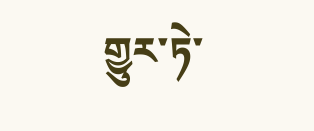གྱུར་ཏེ་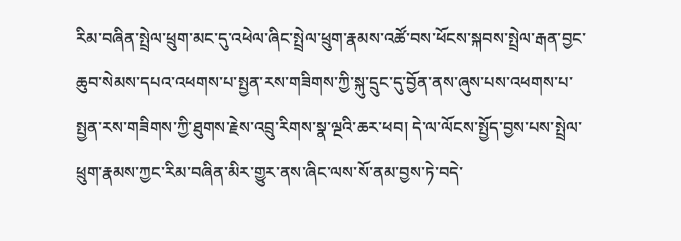རིམ་བཞིན་སྤྲེལ་ཕྲུག་མང་དུ་འཕེལ་ཞིང་སྤྲེལ་ཕྲུག་རྣམས་འཚོ་བས་ཕོངས་སྐབས་སྤྲེལ་རྒན་བྱང་ཆུབ་སེམས་དཔའ་འཕགས་པ་སྤྱན་རས་གཟིགས་ཀྱི་སྐུ་དྲུང་དུ་བྱོན་ནས་ཞུས་པས་འཕགས་པ་སྤྱན་རས་གཟིགས་ཀྱི་ཐུགས་རྗེས་འབྲུ་རིགས་སྣ་ལྔའི་ཆར་ཕབ། དེ་ལ་ལོངས་སྤྱོད་བྱས་པས་སྤྲེལ་ཕྲུག་རྣམས་ཀྱང་རིམ་བཞིན་མིར་གྱུར་ནས་ཞིང་ལས་སོ་ནམ་བྱས་ཏེ་བདེ་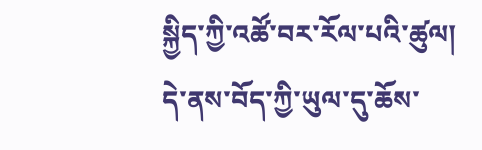སྐྱིད་ཀྱི་འཚོ་བར་རོལ་པའི་ཚུལ།
དེ་ནས་བོད་ཀྱི་ཡུལ་དུ་ཆོས་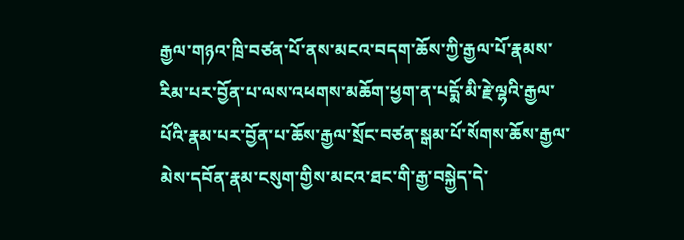རྒྱལ་གཉའ་ཁྲི་བཙན་པོ་ནས་མངའ་བདག་ཆོས་ཀྱི་རྒྱལ་པོ་རྣམས་རིམ་པར་བྱོན་པ་ལས་འཕགས་མཆོག་ཕྱག་ན་པདྨོ་མི་རྗེ་ལྷའི་རྒྱལ་པོའི་རྣམ་པར་བྱོན་པ་ཆོས་རྒྱལ་སྲོང་བཙན་སྒམ་པོ་སོགས་ཆོས་རྒྱལ་མེས་དབོན་རྣམ་ངསུག་གྱིས་མངའ་ཐང་གི་རྒྱ་བསྐྱེད་དེ་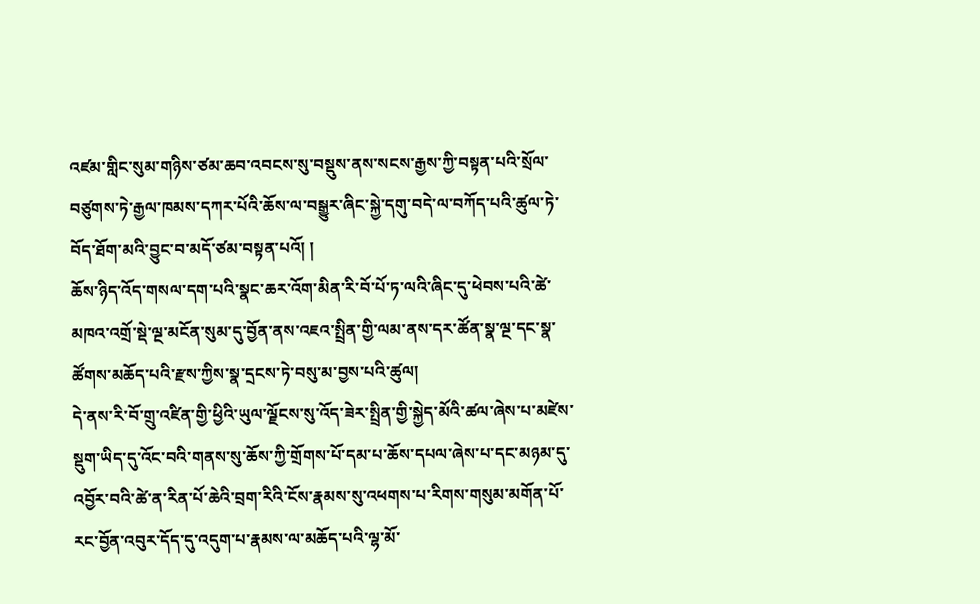འཛམ་གླིང་སུམ་གཉིས་ཙམ་ཆབ་འབངས་སུ་བསྡུས་ནས་སངས་རྒྱས་ཀྱི་བསྟན་པའི་སྲོལ་བཙུགས་ཏེ་རྒྱལ་ཁམས་དཀར་པོའི་ཆོས་ལ་བསྒྱུར་ཞིང་སྐྱེ་དགུ་བདེ་ལ་བཀོད་པའི་ཚུལ་ཏེ་བོད་ཐོག་མའི་བྱུང་བ་མདོ་ཙམ་བསྟན་པའོ། །
ཆོས་ཉིད་འོད་གསལ་དག་པའི་སྣང་ཆར་འོག་མིན་རི་བོ་པོ་ཏ་ལའི་ཞིང་དུ་ཕེབས་པའི་ཚེ་མཁའ་འགྲོ་སྡེ་ལྔ་མངོན་སུམ་དུ་བྱོན་ནས་འཇའ་སྤྲིན་གྱི་ལམ་ནས་དར་ཚོན་སྣ་ལྔ་དང་སྣ་ཚོགས་མཆོད་པའི་རྫས་ཀྱིས་སྣ་དྲངས་ཏེ་བསུ་མ་བྱས་པའི་ཚུལ།
དེ་ནས་རི་བོ་གྲུ་འཛིན་གྱི་ཕྱིའི་ཡུལ་ལྗོངས་སུ་འོད་ཟེར་སྤྲིན་གྱི་སྐྱེད་མོའི་ཚལ་ཞེས་པ་མཛེས་སྡུག་ཡིད་དུ་འོང་བའི་གནས་སུ་ཆོས་ཀྱི་གྲོགས་པོ་དམ་པ་ཆོས་དཔལ་ཞེས་པ་དང་མཉམ་དུ་འབྱོར་བའི་ཚེ་ན་རིན་པོ་ཆེའི་བྲག་རིའི་ངོས་རྣམས་སུ་འཕགས་པ་རིགས་གསུམ་མགོན་པོ་རང་བྱོན་འབུར་དོད་དུ་འདུག་པ་རྣམས་ལ་མཆོད་པའི་ལྷ་མོ་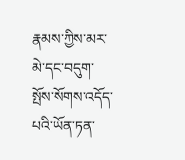རྣམས་ཀྱིས་མར་མེ་དང་བདུག་སྤོས་སོགས་འདོད་པའི་ཡོན་ཏན་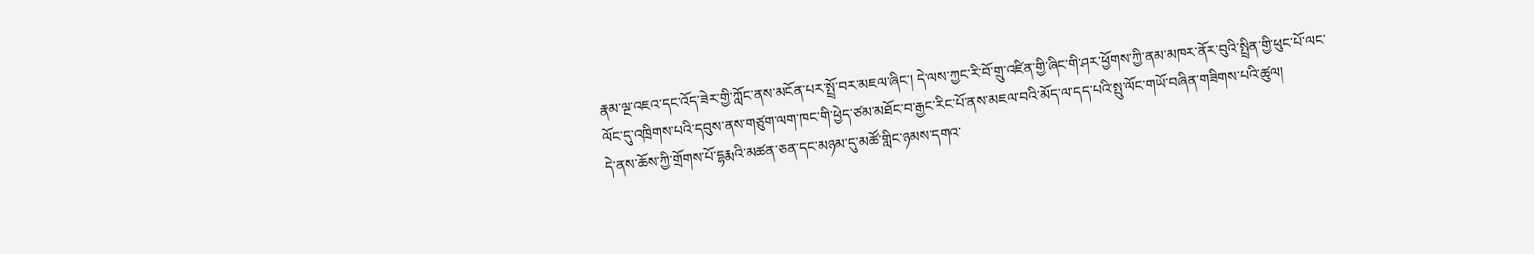རྣམ་ལྔ་འཇའ་དང་འོད་ཟེར་གྱི་ཀློང་ནས་མངོན་པར་སྤྲོ་བར་མཇལ་ཞིང་། དེ་ལས་ཀྱང་རི་བོ་གྲུ་འཛིན་གྱི་ཞིང་གི་ཤར་ཕྱོགས་ཀྱི་ནམ་མཁར་ནོར་བུའི་སྤྲིན་གྱི་ཕུང་པོ་ལང་ལོང་དུ་འཁྲིགས་པའི་དབུས་ནས་གཙུག་ལག་ཁང་གི་ཕྱེད་ཙམ་མཐོང་བ་རྒྱང་རིང་པོ་ནས་མཇལ་བའི་མོད་ལ་དད་པའི་སྤུ་ལོང་གཡོ་བཞིན་གཟིགས་པའི་ཚུལ།
དེ་ནས་ཆོས་ཀྱི་གྲོགས་པོ་དྷརྨའི་མཚན་ཅན་དང་མཉམ་དུ་མཚོ་གླིང་ཉམས་དགའ་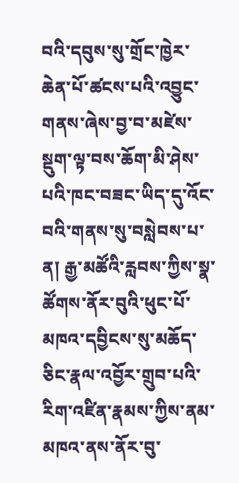བའི་དབུས་སུ་གྲོང་ཁྱེར་ཆེན་པོ་ཚངས་པའི་འབྱུང་གནས་ཞེས་བྱ་བ་མཛེས་སྡུག་ལྟ་བས་ཆོག་མི་ཤེས་པའི་ཁང་བཟང་ཡིད་དུ་འོང་བའི་གནས་སུ་བསླེབས་པ་ན། རྒྱ་མཚོའི་རླབས་ཀྱིས་སྣ་ཚོགས་ནོར་བུའི་ཕུང་པོ་མཁའ་དབྱིངས་སུ་མཆོད་ཅིང་རྣལ་འབྱོར་གྲུབ་པའི་རིག་འཛིན་རྣམས་ཀྱིས་ནམ་མཁའ་ནས་ནོར་བུ་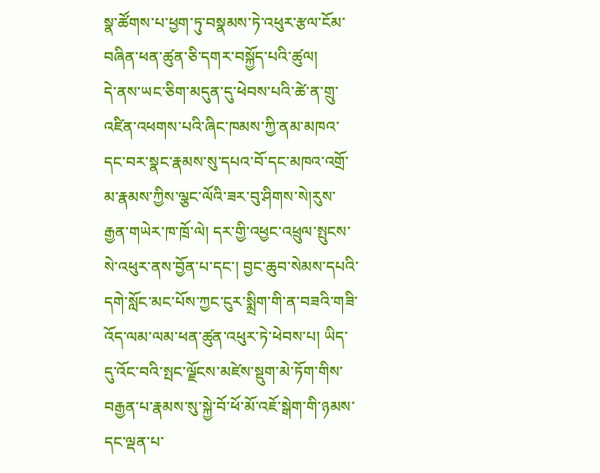སྣ་ཚོགས་པ་ཕྱག་ཏུ་བསྣམས་ཏེ་འཕུར་རྩལ་ངོམ་བཞིན་ཕན་ཚུན་ཅི་དགར་བསྐྱོད་པའི་ཚུལ།
དེ་ནས་ཡང་ཅིག་མདུན་དུ་ཕེབས་པའི་ཚེ་ན་གྲུ་འཛིན་འཕགས་པའི་ཞིང་ཁམས་ཀྱི་ནམ་མཁའ་དང་བར་སྣང་རྣམས་སུ་དཔའ་བོ་དང་མཁའ་འགྲོ་མ་རྣམས་ཀྱིས་ལྕང་ལོའི་ཟར་བུ་ཤིགས་སེ།རུས་རྒྱན་གཡེར་ཁ་ཁྲོ་ལེ། དར་གྱི་འཕྱང་འཕྲུལ་སྤུངས་སེ་འཕུར་ནས་བྱོན་པ་དང་། བྱང་ཆུབ་སེམས་དཔའི་དགེ་སློང་མང་པོས་ཀྱང་ངུར་སྨྲིག་གི་ན་བཟའི་གཟི་འོད་ལམ་ལམ་ཕན་ཚུན་འཕུར་ཏེ་ཕེབས་པ། ཡིད་དུ་འོང་བའི་སྤང་ལྗོངས་མཛེས་སྡུག་མེ་ཏོག་གིས་བརྒྱན་པ་རྣམས་སུ་སྐྱེ་བོ་ཕོ་མོ་འཇོ་སྒེག་གི་ཉམས་དང་ལྡན་པ་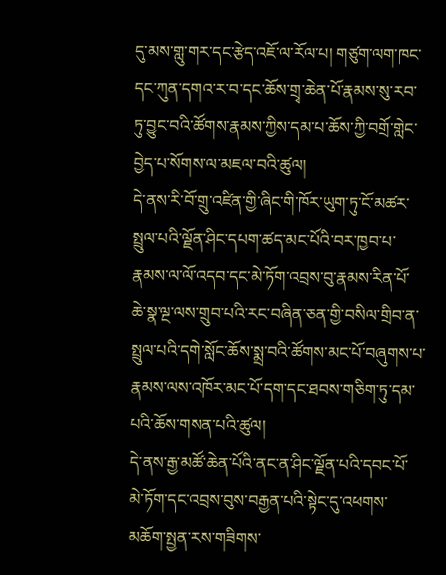དུ་མས་གླུ་གར་དང་རྩེད་འཇོ་ལ་རོལ་པ། གཙུག་ལག་ཁང་དང་ཀུན་དགའ་ར་བ་དང་ཆོས་གྲྭ་ཆེན་པོ་རྣམས་སུ་རབ་ཏུ་བྱུང་བའི་ཚོགས་རྣམས་ཀྱིས་དམ་པ་ཆོས་ཀྱི་བགྲོ་གླེང་བྱེད་པ་སོགས་ལ་མཇལ་བའི་ཚུལ།
དེ་ནས་རི་བོ་གྲུ་འཛིན་གྱི་ཞིང་གི་ཁོར་ཡུག་ཏུ་ངོ་མཚར་སྤྲུལ་པའི་ལྗོན་ཤིང་དཔག་ཚད་མང་པོའི་བར་ཁྱབ་པ་རྣམས་ལ་ལོ་འདབ་དང་མེ་ཏོག་འབྲས་བུ་རྣམས་རིན་པོ་ཆེ་སྣ་ལྔ་ལས་གྲུབ་པའི་རང་བཞིན་ཅན་གྱི་བསིལ་གྲིབ་ན་སྤྲུལ་པའི་དགེ་སློང་ཆོས་སྨྲ་བའི་ཚོགས་མང་པོ་བཞུགས་པ་རྣམས་ལས་འཁོར་མང་པོ་དག་དང་ཐབས་གཅིག་ཏུ་དམ་པའི་ཆོས་གསན་པའི་ཚུལ།
དེ་ནས་རྒྱ་མཚོ་ཆེན་པོའི་ནང་ན་ཤིང་ལྗོན་པའི་དབང་པོ་མེ་ཏོག་དང་འབྲས་བུས་བརྒྱན་པའི་སྟེང་དུ་འཕགས་མཆོག་སྤྱན་རས་གཟིགས་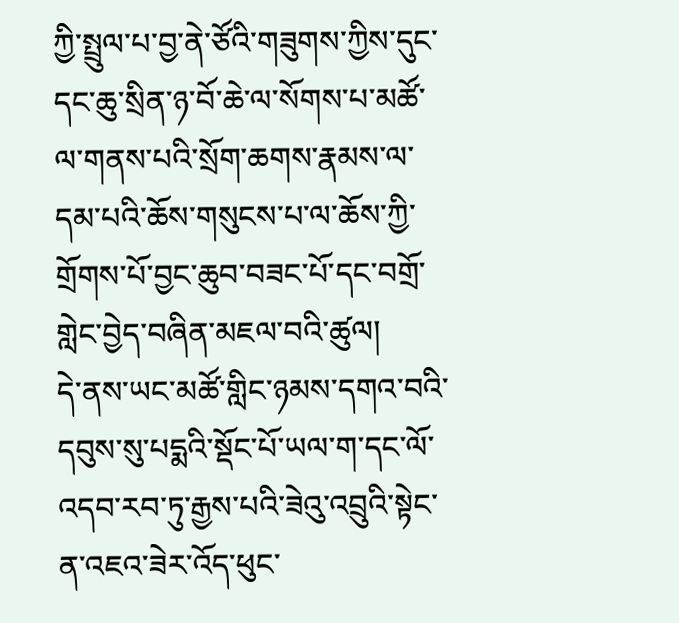ཀྱི་སྤྲུལ་པ་བྱ་ནེ་ཙོའི་གཟུགས་ཀྱིས་དུང་དང་ཆུ་སྲིན་ཉ་བོ་ཆེ་ལ་སོགས་པ་མཚོ་ལ་གནས་པའི་སྲོག་ཆགས་རྣམས་ལ་དམ་པའི་ཆོས་གསུངས་པ་ལ་ཆོས་ཀྱི་གྲོགས་པོ་བྱང་ཆུབ་བཟང་པོ་དང་བགྲོ་གླེང་བྱེད་བཞིན་མཇལ་བའི་ཚུལ།
དེ་ནས་ཡང་མཚོ་གླིང་ཉམས་དགའ་བའི་དབུས་སུ་པདྨའི་སྡོང་པོ་ཡལ་ག་དང་ལོ་འདབ་རབ་ཏུ་རྒྱས་པའི་ཟེའུ་འབྲུའི་སྟེང་ན་འཇའ་ཟེར་འོད་ཕུང་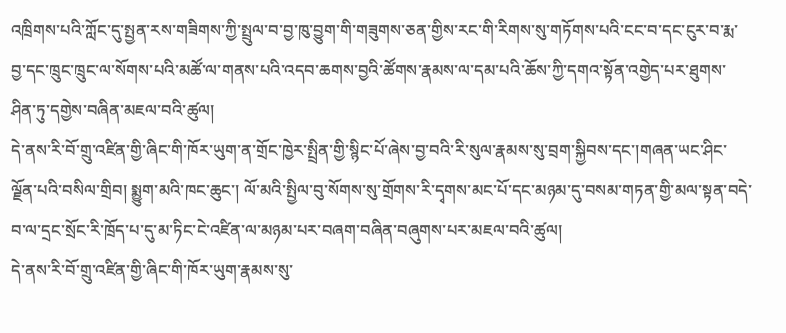འཁྲིགས་པའི་ཀློང་དུ་སྤྱན་རས་གཟིགས་ཀྱི་སྤྲུལ་བ་བྱ་ཁུ་བྱུག་གི་གཟུགས་ཅན་གྱིས་རང་གི་རིགས་སུ་གཏོགས་པའི་ངང་བ་དང་ངུར་བ་རྨ་བྱ་དང་ཁྲུང་ཁྲུང་ལ་སོགས་པའི་མཚོ་ལ་གནས་པའི་འདབ་ཆགས་བྱའི་ཚོགས་རྣམས་ལ་དམ་པའི་ཆོས་ཀྱི་དགའ་སྟོན་འགྱེད་པར་ཐུགས་ཤིན་ཏུ་དགྱེས་བཞིན་མཇལ་བའི་ཚུལ།
དེ་ནས་རི་བོ་གྲུ་འཛིན་གྱི་ཞིང་གི་ཁོར་ཡུག་ན་གྲོང་ཁྱེར་སྤྲིན་གྱི་སྙིང་པོ་ཞེས་བྱ་བའི་རི་སུལ་རྣམས་སུ་བྲག་སྐྱིབས་དང་།གཞན་ཡང་ཤིང་ལྗོན་པའི་བསིལ་གྲིབ། སྨྱུག་མའི་ཁང་ཆུང་། ལོ་མའི་སྤྱིལ་བུ་སོགས་སུ་གྲོགས་རི་དྭགས་མང་པོ་དང་མཉམ་དུ་བསམ་གཏན་གྱི་མལ་སྟན་བདེ་བ་ལ་དྲང་སྲོང་རི་ཁྲོད་པ་དུ་མ་ཏིང་ངེ་འཛིན་ལ་མཉམ་པར་བཞག་བཞིན་བཞུགས་པར་མཇལ་བའི་ཚུལ།
དེ་ནས་རི་བོ་གྲུ་འཛིན་གྱི་ཞིང་གི་ཁོར་ཡུག་རྣམས་སུ་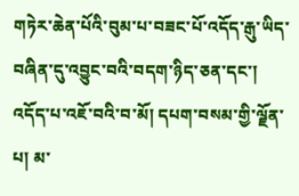གཏེར་ཆེན་པོའི་བུམ་པ་བཟང་པོ་འདོད་རྒུ་ཡིད་བཞིན་དུ་འབྱུང་བའི་བདག་ཉིད་ཅན་དང་། འདོད་པ་འཇོ་བའི་བ་མོ། དཔག་བསམ་གྱི་ལྗོན་པ། མ་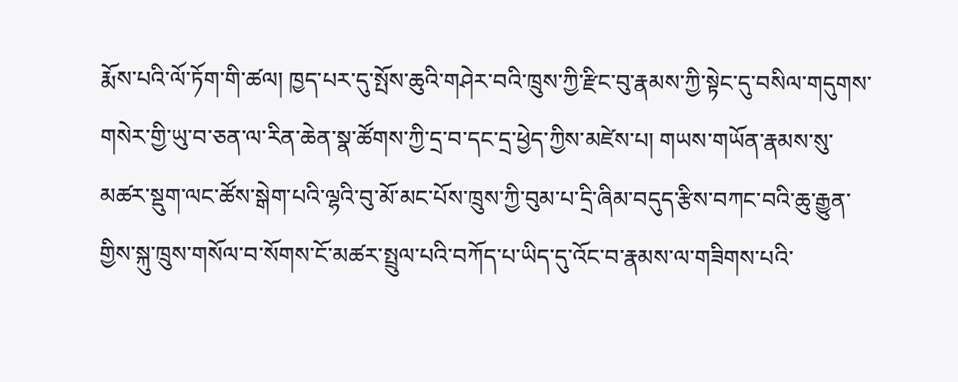རྨོས་པའི་ལོ་ཏོག་གི་ཚལ། ཁྱད་པར་དུ་སྤོས་ཆུའི་གཤེར་བའི་ཁྲུས་ཀྱི་རྫིང་བུ་རྣམས་ཀྱི་སྟེང་དུ་བསིལ་གདུགས་གསེར་གྱི་ཡུ་བ་ཅན་ལ་རིན་ཆེན་སྣ་ཚོགས་ཀྱི་དྲ་བ་དང་དྲ་ཕྱེད་ཀྱིས་མཛེས་པ། གཡས་གཡོན་རྣམས་སུ་མཚར་སྡུག་ལང་ཚོས་སྒེག་པའི་ལྷའི་བུ་མོ་མང་པོས་ཁྲུས་ཀྱི་བུམ་པ་དྲི་ཞིམ་བདུད་རྩིས་བཀང་བའི་ཆུ་རྒྱུན་གྱིས་སྐུ་ཁྲུས་གསོལ་བ་སོགས་ངོ་མཚར་སྤྲུལ་པའི་བཀོད་པ་ཡིད་དུ་འོང་བ་རྣམས་ལ་གཟིགས་པའི་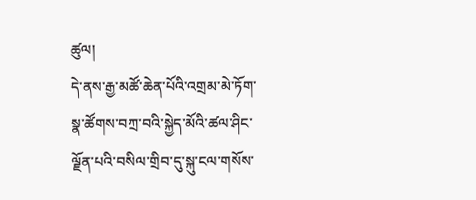ཚུལ།
དེ་ནས་རྒྱ་མཚོ་ཆེན་པོའི་འགྲམ་མེ་ཏོག་སྣ་ཚོགས་བཀྲ་བའི་སྐྱེད་མོའི་ཚལ་ཤིང་ལྗོན་པའི་བསིལ་གྲིབ་དུ་སྐུ་ངལ་གསོས་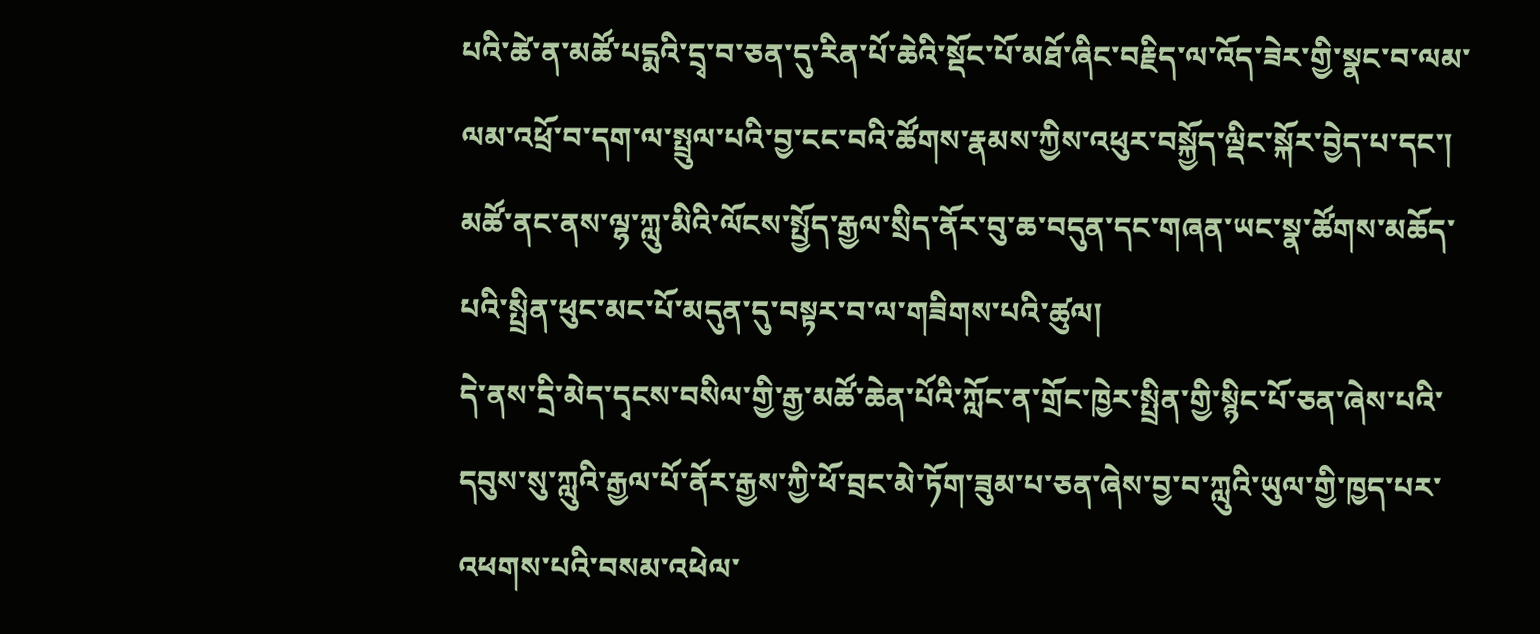པའི་ཚེ་ན་མཚོ་པདྨའི་དྲྭ་བ་ཅན་དུ་རིན་པོ་ཆེའི་སྡོང་པོ་མཐོ་ཞིང་བརྗིད་ལ་འོད་ཟེར་གྱི་སྣང་བ་ལམ་ལམ་འཕྲོ་བ་དག་ལ་སྤྲུལ་པའི་བྱ་ངང་བའི་ཚོགས་རྣམས་ཀྱིས་འཕུར་བསྐྱོད་ལྡིང་སྐོར་བྱེད་པ་དང་། མཚོ་ནང་ནས་ལྷ་ཀླུ་མིའི་ལོངས་སྤྱོད་རྒྱལ་སྲིད་ནོར་བུ་ཆ་བདུན་དང་གཞན་ཡང་སྣ་ཚོགས་མཆོད་པའི་སྤྲིན་ཕུང་མང་པོ་མདུན་དུ་བསྟར་བ་ལ་གཟིགས་པའི་ཚུལ།
དེ་ནས་དྲི་མེད་དྭངས་བསིལ་གྱི་རྒྱ་མཚོ་ཆེན་པོའི་ཀློང་ན་གྲོང་ཁྱེར་སྤྲིན་གྱི་སྙིང་པོ་ཅན་ཞེས་པའི་དབུས་སུ་ཀླུའི་རྒྱལ་པོ་ནོར་རྒྱས་ཀྱི་ཕོ་བྲང་མེ་ཏོག་ཟུམ་པ་ཅན་ཞེས་བྱ་བ་ཀླུའི་ཡུལ་གྱི་ཁྱད་པར་འཕགས་པའི་བསམ་འཕེལ་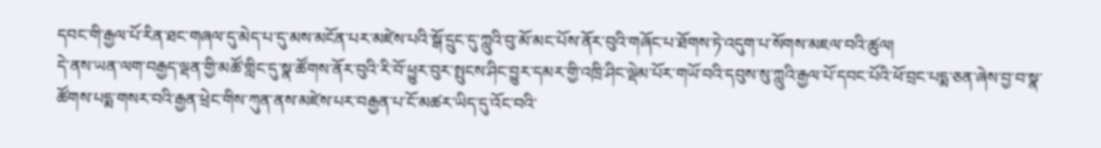དབང་གི་རྒྱལ་པོ་རིན་ཐང་གཞལ་དུ་མེད་པ་དུ་མས་མངོན་པར་མཛེས་པའི་སྒོ་དྲུང་དུ་ཀླུའི་བུ་མོ་མང་པོས་ནོར་བུའི་གཞོང་པ་ཐོགས་ཏེ་འདུག་པ་སོགས་མཇལ་བའི་ཚུལ།
དེ་ནས་ཡན་ལག་བརྒྱད་ལྡན་གྱི་མཚོ་གླིང་དུ་སྣ་ཚོགས་ནོར་བུའི་རི་བོ་ཕྱུར་བུར་སྤུངས་ཤིང་བྱུར་དམར་གྱི་འཁྲི་ཤིང་ལྡེམ་པོར་གཡོ་བའི་དབུས་སུ་ཀླུའི་རྒྱལ་པོ་དབང་པོའི་ཕོ་བྲང་པདྨ་ཅན་ཞེས་བྱ་བ་སྣ་ཚོགས་པདྨ་གསར་བའི་རྒྱན་ཕྲེང་གིས་ཀུན་ནས་མཛེས་པར་བརྒྱན་པ་ངོ་མཚར་ཡིད་དུ་འོང་བའི་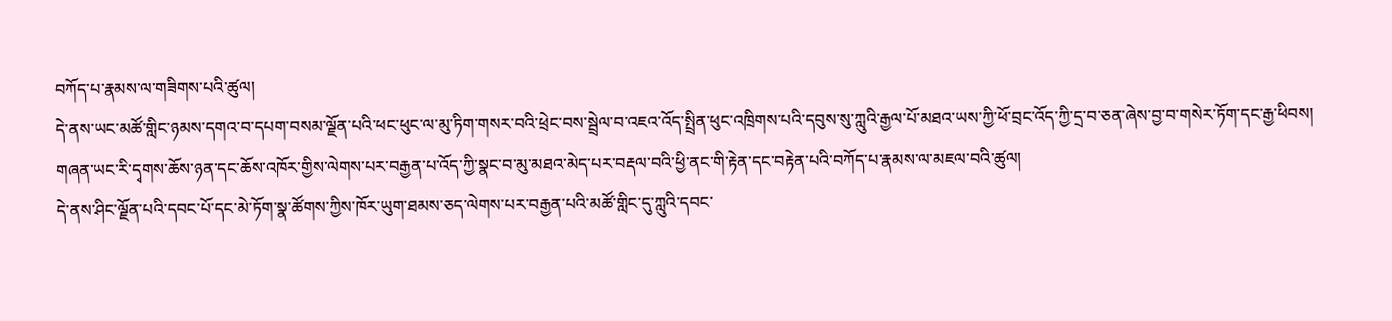བཀོད་པ་རྣམས་ལ་གཟིགས་པའི་ཚུལ།
དེ་ནས་ཡང་མཚོ་གླིང་ཉམས་དགའ་བ་དཔག་བསམ་ལྗོན་པའི་ཕང་ཕུང་ལ་མུ་ཏིག་གསར་བའི་ཕྲེང་བས་སྦྲེལ་བ་འཇའ་འོད་སྤྲིན་ཕུང་འཁྲིགས་པའི་དབུས་སུ་ཀླུའི་རྒྱལ་པོ་མཐའ་ཡས་ཀྱི་ཕོ་བྲང་འོད་ཀྱི་དྲ་བ་ཅན་ཞེས་བྱ་བ་གསེར་ཏོག་དང་རྒྱ་ཕིབས། གཞན་ཡང་རི་དྭགས་ཆོས་ཉན་དང་ཆོས་འཁོར་གྱིས་ལེགས་པར་བརྒྱན་པ་འོད་ཀྱི་སྣང་བ་མུ་མཐའ་མེད་པར་བརྡལ་བའི་ཕྱི་ནང་གི་རྟེན་དང་བརྟེན་པའི་བཀོད་པ་རྣམས་ལ་མཇལ་བའི་ཚུལ།
དེ་ནས་ཤིང་ལྗོན་པའི་དབང་པོ་དང་མེ་ཏོག་སྣ་ཚོགས་ཀྱིས་ཁོར་ཡུག་ཐམས་ཅད་ལེགས་པར་བརྒྱན་པའི་མཚོ་གླིང་དུ་ཀླུའི་དབང་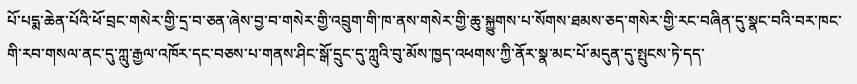པོ་པདྨ་ཆེན་པོའི་ཕོ་བྲང་གསེར་གྱི་དྲ་བ་ཅན་ཞེས་བྱ་བ་གསེར་གྱི་འབྲུག་གི་ཁ་ནས་གསེར་གྱི་ཆུ་སྐྱུགས་པ་སོགས་ཐམས་ཅད་གསེར་གྱི་རང་བཞིན་དུ་སྣང་བའི་བར་ཁང་གི་རབ་གསལ་ནང་དུ་ཀླུ་རྒྱལ་འཁོར་དང་བཅས་པ་གནས་ཤིང་སྒོ་དྲུང་དུ་ཀླུའི་བུ་མོས་ཁྱད་འཕགས་ཀྱི་ནོར་སྣ་མང་པོ་མདུན་དུ་སྤུངས་ཏེ་དད་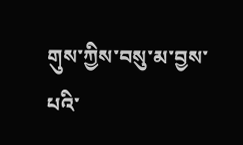གུས་ཀྱིས་བསུ་མ་བྱས་པའི་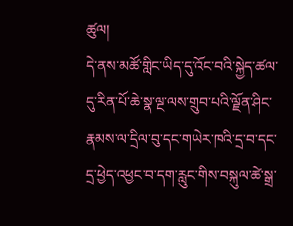ཚུལ།
དེ་ནས་མཚོ་གླིང་ཡིད་དུ་འོང་བའི་སྐྱེད་ཚལ་དུ་རིན་པོ་ཆེ་སྣ་ལྔ་ལས་གྲུབ་པའི་ལྗོན་ཤིང་རྣམས་ལ་དྲིལ་བུ་དང་གཡེར་ཁའི་དྲ་བ་དང་དྲ་ཕྱེད་འཕྱང་བ་དག་རླུང་གིས་བསྐུལ་ཚེ་སྒྲ་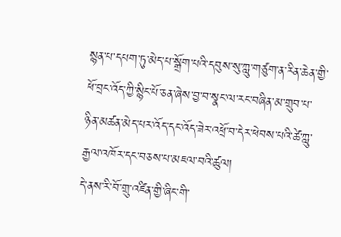སྙན་པ་དཔག་ཏུ་མེད་པ་སྒྲོག་པའི་དབུས་སུ་ཀླུ་གཙུག་ན་རིན་ཆེན་གྱི་ཕོ་བྲང་འོད་ཀྱི་སྙིང་པོ་ཅན་ཞེས་བྱ་བ་སྣང་ལ་རང་བཞིན་མ་གྲུབ་པ་ཉིན་མཚན་མེད་པར་འོད་དང་འོད་ཟེར་འཕྲོ་བ་དེར་ཕེབས་པའི་ཚེ་ཀླུ་རྒྱལ་འཁོར་དང་བཅས་པ་མཇལ་བའི་ཚུལ།
དེ་ནས་རི་བོ་གྲུ་འཛིན་གྱི་ཞིང་གི་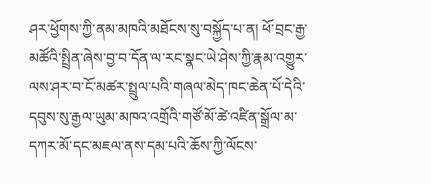ཤར་ཕྱོགས་ཀྱི་ནམ་མཁའི་མཐོངས་སུ་བསྐྱོད་པ་ན། ཕོ་བྲང་རྒྱ་མཚོའི་སྤྲིན་ཞེས་བྱ་བ་དོན་ལ་རང་སྣང་ཡེ་ཤེས་ཀྱི་རྣམ་འགྱུར་ལས་ཤར་བ་ངོ་མཚར་སྤྲུལ་པའི་གཞལ་མེད་ཁང་ཆེན་པོ་དེའི་དབུས་སུ་རྒྱལ་ཡུམ་མཁའ་འགྲོའི་གཙོ་མོ་ཚེ་འཛིན་སྒྲོལ་མ་དཀར་མོ་དང་མཇལ་ནས་དམ་པའི་ཆོས་ཀྱི་ལོངས་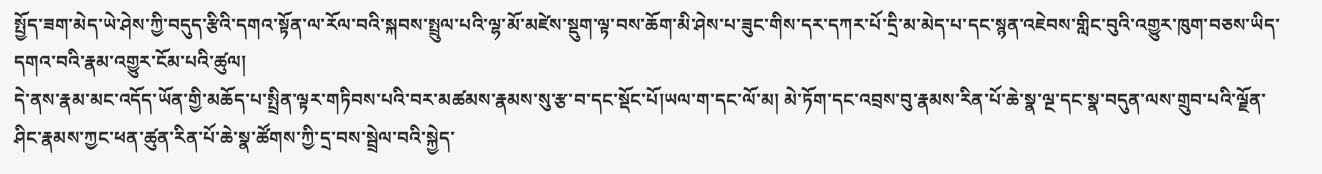སྤྱོད་ཟག་མེད་ཡེ་ཤེས་ཀྱི་བདུད་རྩིའི་དགའ་སྟོན་ལ་རོལ་བའི་སྐབས་སྤྲུལ་པའི་ལྷ་མོ་མཛེས་སྡུག་ལྟ་བས་ཆོག་མི་ཤེས་པ་ཟུང་གིས་དར་དཀར་པོ་དྲི་མ་མེད་པ་དང་སྙན་འཇེབས་གླིང་བུའི་འགྱུར་ཁུག་བཅས་ཡིད་དགའ་བའི་རྣམ་འགྱུར་ངོམ་པའི་ཚུལ།
དེ་ནས་རྣམ་མང་འདོད་ཡོན་གྱི་མཆོད་པ་སྤྲིན་ལྟར་གཏིབས་པའི་བར་མཚམས་རྣམས་སུ་རྩ་བ་དང་སྡོང་པོ།ཡལ་ག་དང་ལོ་མ། མེ་ཏོག་དང་འབྲས་བུ་རྣམས་རིན་པོ་ཆེ་སྣ་ལྔ་དང་སྣ་བདུན་ལས་གྲུབ་པའི་ལྗོན་ཤིང་རྣམས་ཀྱང་ཕན་ཚུན་རིན་པོ་ཆེ་སྣ་ཚོགས་ཀྱི་དྲ་བས་སྦྲེལ་བའི་སྐྱེད་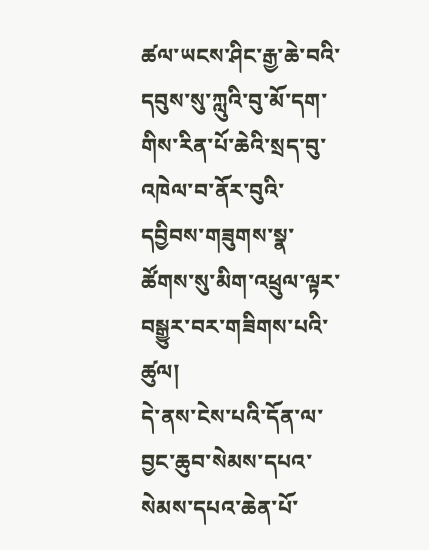ཚལ་ཡངས་ཤིང་རྒྱ་ཆེ་བའི་དབུས་སུ་ཀླུའི་བུ་མོ་དག་གིས་རིན་པོ་ཆེའི་སྲད་བུ་འཁེལ་བ་ནོར་བུའི་དབྱིབས་གཟུགས་སྣ་ཚོགས་སུ་མིག་འཕྲུལ་ལྟར་བསྒྱུར་བར་གཟིགས་པའི་ཚུལ།
དེ་ནས་ངེས་པའི་དོན་ལ་བྱང་ཆུབ་སེམས་དཔའ་སེམས་དཔའ་ཆེན་པོ་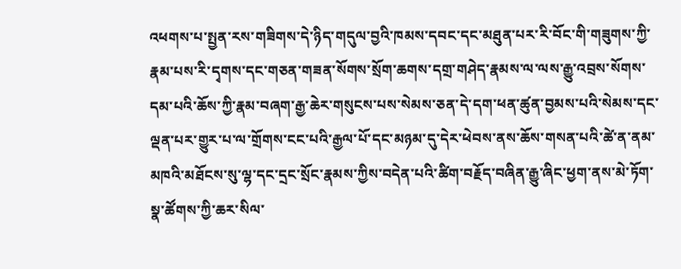འཕགས་པ་སྤྱན་རས་གཟིགས་དེ་ཉིད་གདུལ་བྱའི་ཁམས་དབང་དང་མཐུན་པར་རི་བོང་གི་གཟུགས་ཀྱི་རྣམ་པས་རི་དྭགས་དང་གཅན་གཟན་སོགས་སྲོག་ཆགས་དགྲ་གཤེད་རྣམས་ལ་ལས་རྒྱུ་འབྲས་སོགས་དམ་པའི་ཆོས་ཀྱི་རྣམ་བཞག་རྒྱ་ཆེར་གསུངས་པས་སེམས་ཅན་དེ་དག་ཕན་ཚུན་བྱམས་པའི་སེམས་དང་ལྡན་པར་གྱུར་པ་ལ་གྲོགས་ངང་པའི་རྒྱལ་པོ་དང་མཉམ་དུ་དེར་ཕེབས་ནས་ཆོས་གསན་པའི་ཚེ་ན་ནམ་མཁའི་མཐོངས་སུ་ལྷ་དང་དྲང་སྲོང་རྣམས་ཀྱིས་བདེན་པའི་ཚིག་བརྗོད་བཞིན་རྒྱུ་ཞིང་ཕྱག་ནས་མེ་ཏོག་སྣ་ཚོགས་ཀྱི་ཆར་སིལ་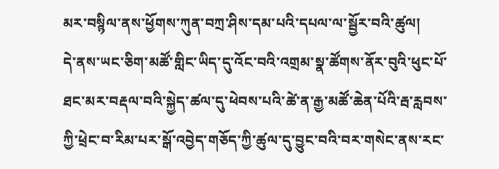མར་བསྙིལ་ནས་ཕྱོགས་ཀུན་བཀྲ་ཤིས་དམ་པའི་དཔལ་ལ་སྦྱོར་བའི་ཚུལ།
དེ་ནས་ཡང་ཅིག་མཚོ་གླིང་ཡིད་དུ་འོང་བའི་འགྲམ་སྣ་ཚོགས་ནོར་བུའི་ཕུང་པོ་ཐང་མར་བརྡལ་བའི་སྐྱེད་ཚལ་དུ་ཕེབས་པའི་ཚེ་ན་རྒྱ་མཚོ་ཆེན་པོའི་རྦ་རླབས་ཀྱི་ཕྲེང་བ་རིམ་པར་སྒོ་འབྱེད་གཅོད་ཀྱི་ཚུལ་དུ་བྱུང་བའི་བར་གསེང་ནས་རང་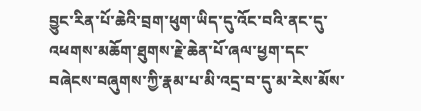བྱུང་རིན་པོ་ཆེའི་བྲག་ཕུག་ཡིད་དུ་འོང་བའི་ནང་དུ་འཕགས་མཆོག་ཐུགས་རྗེ་ཆེན་པོ་ཞལ་ཕྱག་དང་བཞེངས་བཞུགས་ཀྱི་རྣམ་པ་མི་འདྲ་བ་དུ་མ་རེས་མོས་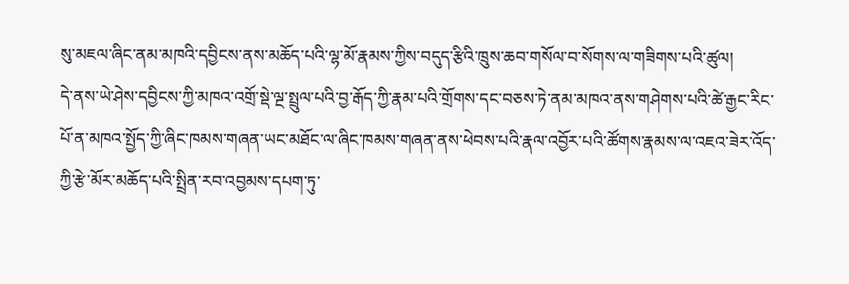སུ་མཇལ་ཞིང་ནམ་མཁའི་དབྱིངས་ནས་མཆོད་པའི་ལྷ་མོ་རྣམས་ཀྱིས་བདུད་རྩིའི་ཁྲུས་ཆབ་གསོལ་བ་སོགས་ལ་གཟིགས་པའི་ཚུལ།
དེ་ནས་ཡེ་ཤེས་དབྱིངས་ཀྱི་མཁའ་འགྲོ་སྡེ་ལྔ་སྤྲུལ་པའི་བྱ་རྒོད་ཀྱི་རྣམ་པའི་གྲོགས་དང་བཅས་ཏེ་ནམ་མཁའ་ནས་གཤེགས་པའི་ཚེ་རྒྱང་རིང་པོ་ན་མཁའ་སྤྱོད་ཀྱི་ཞིང་ཁམས་གཞན་ཡང་མཐོང་ལ་ཞིང་ཁམས་གཞན་ནས་ཕེབས་པའི་རྣལ་འབྱོར་པའི་ཚོགས་རྣམས་ལ་འཇའ་ཟེར་འོད་ཀྱི་རྩེ་མོར་མཆོད་པའི་སྤྲིན་རབ་འབྱམས་དཔག་ཏུ་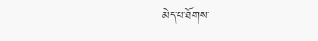མེད་པ་ཐོགས་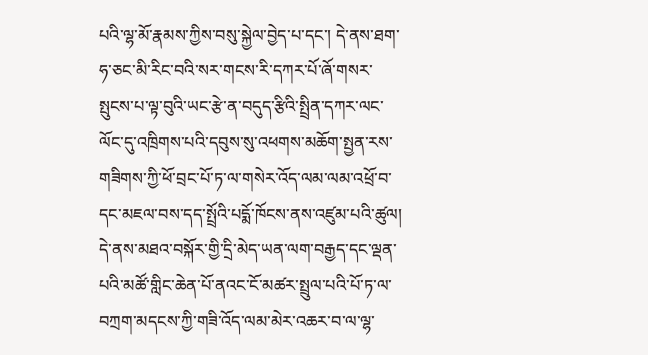པའི་ལྷ་མོ་རྣམས་ཀྱིས་བསུ་སྐྱེལ་བྱེད་པ་དང་། དེ་ནས་ཐག་ཧ་ཅང་མི་རིང་བའི་སར་གངས་རི་དཀར་པོ་ཞོ་གསར་སྤུངས་པ་ལྟ་བུའི་ཡང་རྩེ་ན་བདུད་རྩིའི་སྤྲིན་དཀར་ལང་ལོང་དུ་འཁྲིགས་པའི་དབུས་སུ་འཕགས་མཆོག་སྤྱན་རས་གཟིགས་ཀྱི་ཕོ་བྲང་པོ་ཏ་ལ་གསེར་འོད་ལམ་ལམ་འཕྲོ་བ་དང་མཇལ་བས་དད་སྤྲོའི་པདྨོ་ཁོངས་ནས་འཛུམ་པའི་ཚུལ།
དེ་ནས་མཐའ་བསྐོར་གྱི་དྲི་མེད་ཡན་ལག་བརྒྱད་དང་ལྡན་པའི་མཚོ་གླིང་ཆེན་པོ་ནའང་ངོ་མཚར་སྤྲུལ་པའི་པོ་ཏ་ལ་བཀྲག་མདངས་ཀྱི་གཟི་འོད་ལམ་མེར་འཆར་བ་ལ་ལྷ་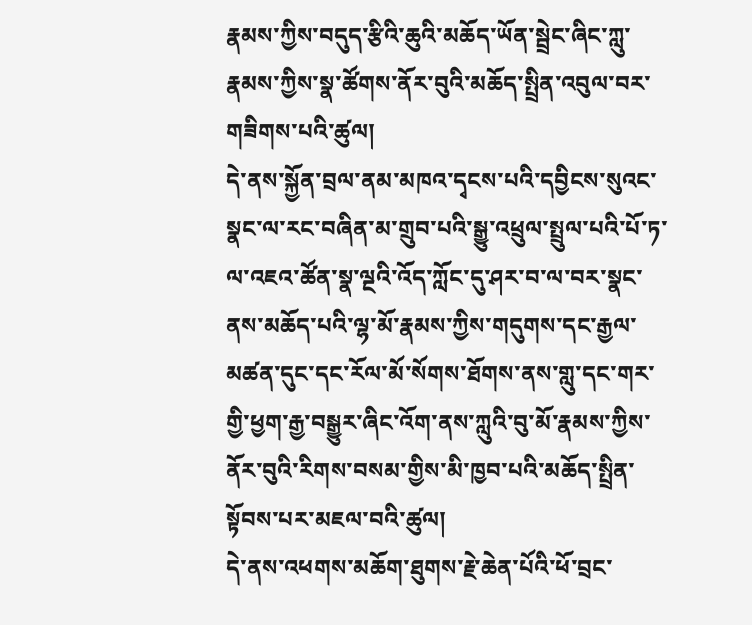རྣམས་ཀྱིས་བདུད་རྩིའི་ཆུའི་མཆོད་ཡོན་སྦྲེང་ཞིང་ཀླུ་རྣམས་ཀྱིས་སྣ་ཚོགས་ནོར་བུའི་མཆོད་སྤྲིན་འབུལ་བར་གཟིགས་པའི་ཚུལ།
དེ་ནས་སྐྱོན་བྲལ་ནམ་མཁའ་དྭངས་པའི་དབྱིངས་སུའང་སྣང་ལ་རང་བཞིན་མ་གྲུབ་པའི་སྒྱུ་འཕྲུལ་སྤྲུལ་པའི་པོ་ཏ་ལ་འཇའ་ཚོན་སྣ་ལྔའི་འོད་ཀློང་དུ་ཤར་བ་ལ་བར་སྣང་ནས་མཆོད་པའི་ལྷ་མོ་རྣམས་ཀྱིས་གདུགས་དང་རྒྱལ་མཚན་དུང་དང་རོལ་མོ་སོགས་ཐོགས་ནས་གླུ་དང་གར་གྱི་ཕྱག་རྒྱ་བསྒྱུར་ཞིང་འོག་ནས་ཀླུའི་བུ་མོ་རྣམས་ཀྱིས་ནོར་བུའི་རིགས་བསམ་གྱིས་མི་ཁྱབ་པའི་མཆོད་སྤྲིན་སྟོབས་པར་མཇལ་བའི་ཚུལ།
དེ་ནས་འཕགས་མཆོག་ཐུགས་རྗེ་ཆེན་པོའི་ཕོ་བྲང་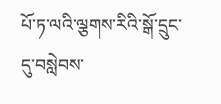པོ་ཏ་ལའི་ལྕགས་རིའི་སྒོ་དྲུང་དུ་བསླེབས་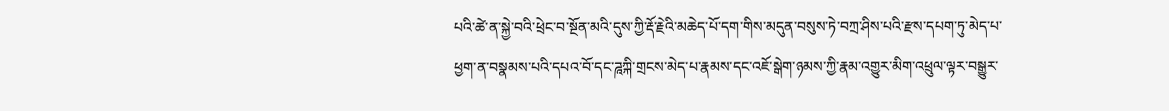པའི་ཚེ་ན་སྐྱེ་བའི་ཕྲེང་བ་སྔོན་མའི་དུས་ཀྱི་རྡོ་རྗེའི་མཆེད་པོ་དག་གིས་མདུན་བསུས་ཏེ་བཀྲ་ཤིས་པའི་རྫས་དཔག་ཏུ་མེད་པ་ཕྱག་ན་བསྣམས་པའི་དཔའ་བོ་དང་ཌཱཀྐི་གྲངས་མེད་པ་རྣམས་དང་འཇོ་སྒེག་ཉམས་ཀྱི་རྣམ་འགྱུར་མིག་འཕྲུལ་ལྟར་བསྒྱུར་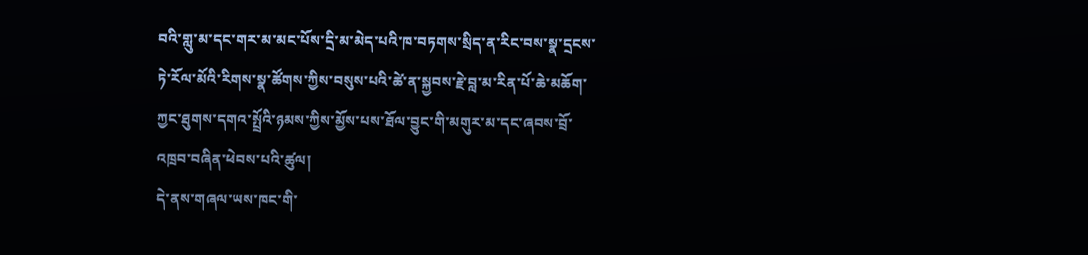བའི་གླུ་མ་དང་གར་མ་མང་པོས་དྲི་མ་མེད་པའི་ཁ་བཏགས་སྲིད་ན་རིང་བས་སྣ་དྲངས་ཏེ་རོལ་མོའི་རིགས་སྣ་ཚོགས་ཀྱིས་བསུས་པའི་ཚེ་ན་སྐྱབས་རྗེ་བླ་མ་རིན་པོ་ཆེ་མཆོག་ཀྱང་ཐུགས་དགའ་སྤྲོའི་ཉམས་ཀྱིས་མྱོས་པས་ཐོལ་བྱུང་གི་མགུར་མ་དང་ཞབས་བྲོ་འཁྲབ་བཞིན་ཕེབས་པའི་ཚུལ།
དེ་ནས་གཞལ་ཡས་ཁང་གི་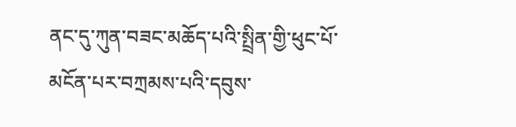ནང་དུ་ཀུན་བཟང་མཆོད་པའི་སྤྲིན་གྱི་ཕུང་པོ་མངོན་པར་བཀྲམས་པའི་དབུས་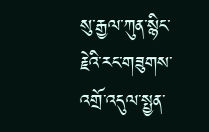སུ་རྒྱལ་ཀུན་སྙིང་རྗེའི་རང་གཟུགས་འགྲོ་འདུལ་སྤྱན་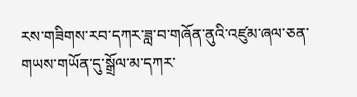རས་གཟིགས་རབ་དཀར་ཟླ་བ་གཞོན་ནུའི་འཛུམ་ཞལ་ཅན་གཡས་གཡོན་དུ་སྒྲོལ་མ་དཀར་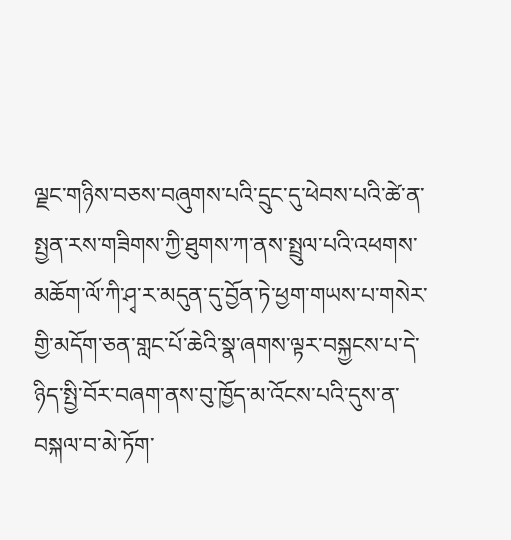ལྗང་གཉིས་བཅས་བཞུགས་པའི་དྲུང་དུ་ཕེབས་པའི་ཚེ་ན་སྤྱན་རས་གཟིགས་ཀྱི་ཐུགས་ཀ་ནས་སྤྲུལ་པའི་འཕགས་མཆོག་ལོ་ཀི་ཤྭ་ར་མདུན་དུ་བྱོན་ཏེ་ཕྱག་གཡས་པ་གསེར་གྱི་མདོག་ཅན་གླང་པོ་ཆེའི་སྣ་ཞགས་ལྟར་བསྐྱངས་པ་དེ་ཉིད་སྤྱི་བོར་བཞག་ནས་བུ་ཁྱོད་མ་འོངས་པའི་དུས་ན་བསྐལ་བ་མེ་ཏོག་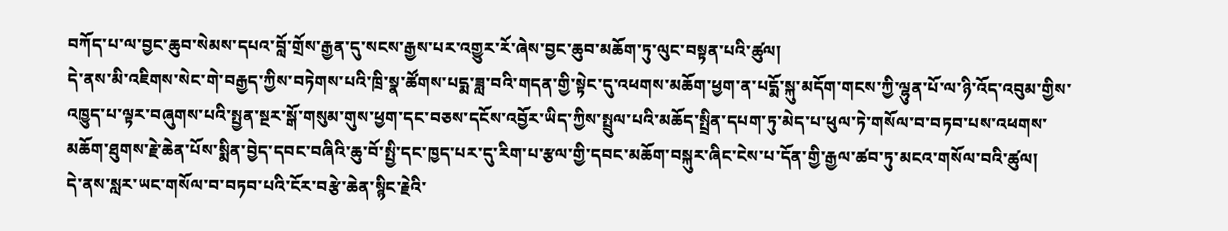བཀོད་པ་ལ་བྱང་ཆུབ་སེམས་དཔའ་བློ་གྲོས་རྒྱན་དུ་སངས་རྒྱས་པར་འགྱུར་རོ་ཞེས་བྱང་ཆུབ་མཆོག་ཏུ་ལུང་བསྟན་པའི་ཚུལ།
དེ་ནས་མི་འཇིགས་སེང་གེ་བརྒྱད་ཀྱིས་བཏེགས་པའི་ཁྲི་སྣ་ཚོགས་པདྨ་ཟླ་བའི་གདན་གྱི་སྟེང་དུ་འཕགས་མཆོག་ཕྱག་ན་པདྨོ་སྐུ་མདོག་གངས་ཀྱི་ལྷུན་པོ་ལ་ཉི་འོད་འབུམ་གྱིས་འཁྱུད་པ་ལྟར་བཞུགས་པའི་སྤྱན་སྔར་སྒོ་གསུམ་གུས་ཕྱག་དང་བཅས་དངོས་འབྱོར་ཡིད་ཀྱིས་སྤྲུལ་པའི་མཆོད་སྤྲིན་དཔག་ཏུ་མེད་པ་ཕུལ་ཏེ་གསོལ་བ་བཏབ་པས་འཕགས་མཆོག་ཐུགས་རྗེ་ཆེན་པོས་སྨིན་བྱེད་དབང་བཞིའི་ཆུ་བོ་སྤྱི་དང་ཁྱད་པར་དུ་རིག་པ་རྩལ་གྱི་དབང་མཆོག་བསྐུར་ཞིང་ངེས་པ་དོན་གྱི་རྒྱལ་ཚབ་ཏུ་མངའ་གསོལ་བའི་ཚུལ།
དེ་ནས་སླར་ཡང་གསོལ་བ་བཏབ་པའི་ངོར་བརྩེ་ཆེན་སྙིང་རྗེའི་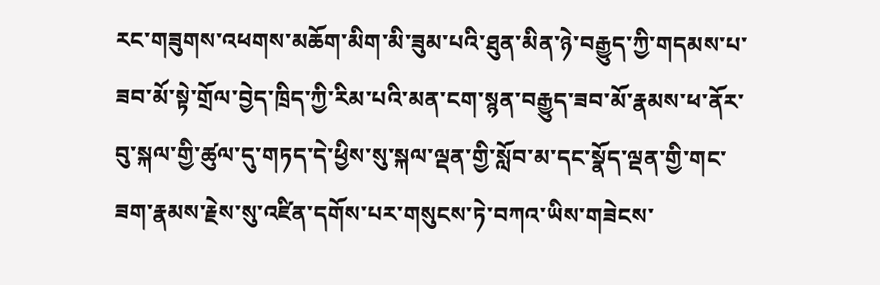རང་གཟུགས་འཕགས་མཆོག་མིག་མི་ཟུམ་པའི་ཐུན་མིན་ཉེ་བརྒྱུད་ཀྱི་གདམས་པ་ཟབ་མོ་སྟེ་གྲོལ་བྱེད་ཁྲིད་ཀྱི་རིམ་པའི་མན་ངག་སྙན་བརྒྱུད་ཟབ་མོ་རྣམས་ཕ་ནོར་བུ་སྐལ་གྱི་ཚུལ་དུ་གཏད་དེ་ཕྱིས་སུ་སྐལ་ལྡན་གྱི་སློབ་མ་དང་སྣོད་ལྡན་གྱི་གང་ཟག་རྣམས་རྗེས་སུ་འཛིན་དགོས་པར་གསུངས་ཏེ་བཀའ་ཡིས་གཟེངས་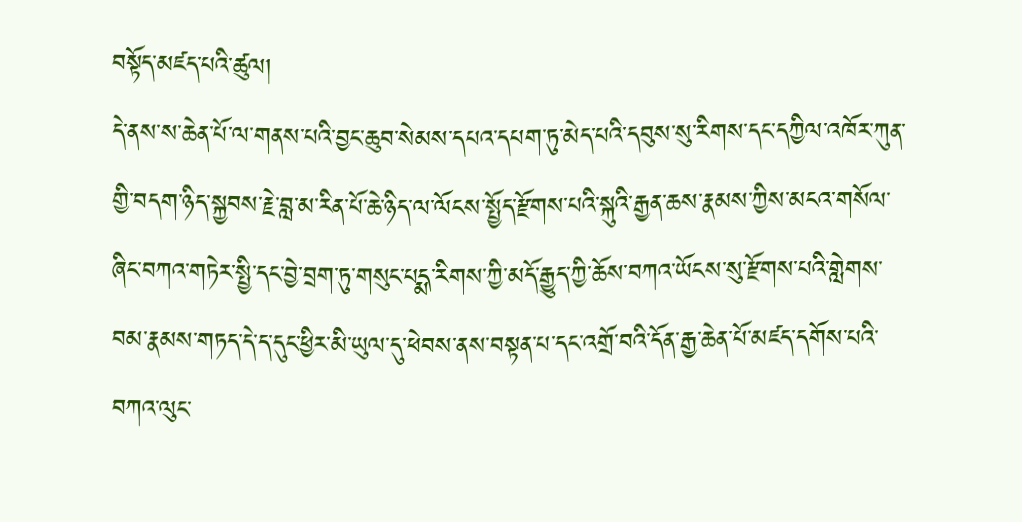བསྟོད་མཛད་པའི་ཚུལ།
དེ་ནས་ས་ཆེན་པོ་ལ་གནས་པའི་བྱང་ཆུབ་སེམས་དཔའ་དཔག་ཏུ་མེད་པའི་དབུས་སུ་རིགས་དང་དཀྱིལ་འཁོར་ཀུན་གྱི་བདག་ཉིད་སྐྱབས་རྗེ་བླ་མ་རིན་པོ་ཆེ་ཉིད་ལ་ལོངས་སྤྱོད་རྫོགས་པའི་སྐུའི་རྒྱན་ཆས་རྣམས་ཀྱིས་མངའ་གསོལ་ཞིང་བཀའ་གཏེར་སྤྱི་དང་བྱེ་བྲག་ཏུ་གསུང་པདྨ་རིགས་ཀྱི་མདོ་རྒྱུད་ཀྱི་ཆོས་བཀའ་ཡོངས་སུ་རྫོགས་པའི་གླེགས་བམ་རྣམས་གཏད་དེ་ད་དུང་ཕྱིར་མི་ཡུལ་དུ་ཕེབས་ནས་བསྟན་པ་དང་འགྲོ་བའི་དོན་རྒྱ་ཆེན་པོ་མཛད་དགོས་པའི་བཀའ་ལུང་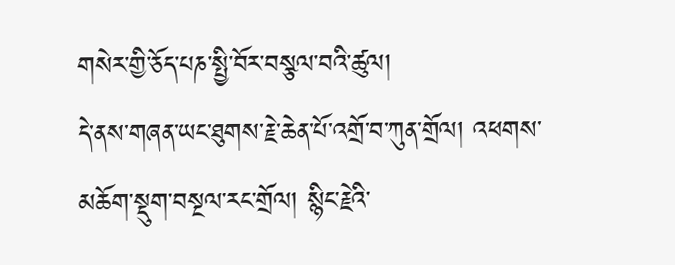གསེར་གྱི་ཅོད་པཎ་སྤྱི་བོར་བསྩལ་བའི་ཚུལ།
དེ་ནས་གཞན་ཡང་ཐུགས་རྗེ་ཆེན་པོ་འགྲོ་བ་ཀུན་གྲོལ། འཕགས་མཆོག་སྡུག་བསྔལ་རང་གྲོལ། སྙིང་རྗེའི་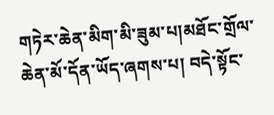གཏེར་ཆེན་མིག་མི་ཟུམ་པ།མཐོང་གྲོལ་ཆེན་མོ་དོན་ཡོད་ཞགས་པ། བདེ་སྟོང་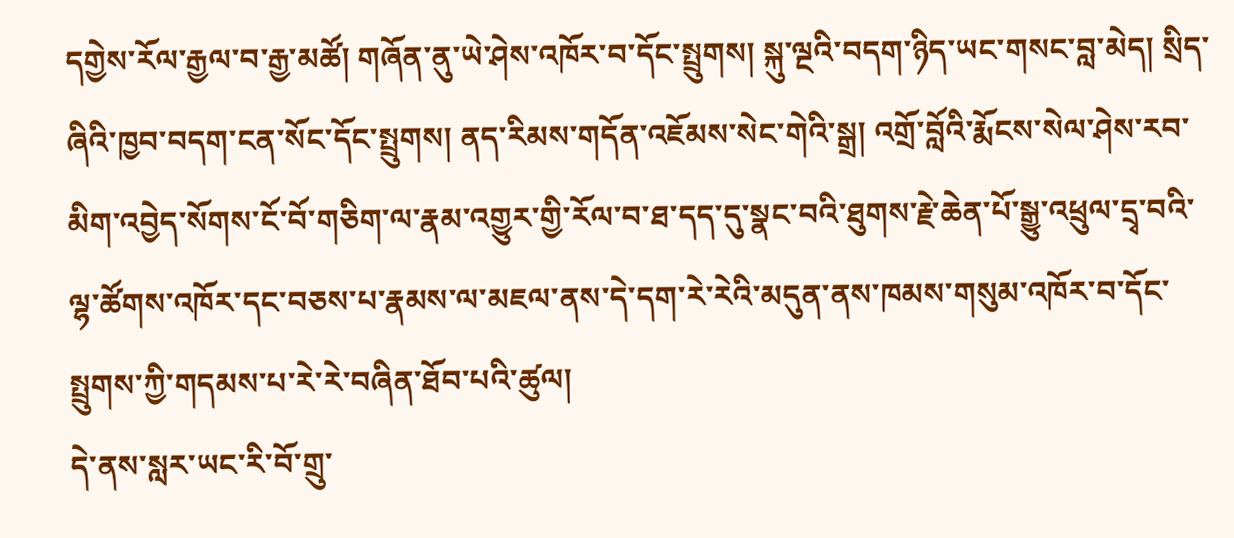དགྱེས་རོལ་རྒྱལ་བ་རྒྱ་མཚོ། གཞོན་ནུ་ཡེ་ཤེས་འཁོར་བ་དོང་སྤྲུགས། སྐུ་ལྔའི་བདག་ཉིད་ཡང་གསང་བླ་མེད། སྲིད་ཞིའི་ཁྱབ་བདག་ངན་སོང་དོང་སྤྲུགས། ནད་རིམས་གདོན་འཇོམས་སེང་གེའི་སྒྲ། འགྲོ་བློའི་རྨོངས་སེལ་ཤེས་རབ་མིག་འབྱེད་སོགས་ངོ་བོ་གཅིག་ལ་རྣམ་འགྱུར་གྱི་རོལ་བ་ཐ་དད་དུ་སྣང་བའི་ཐུགས་རྗེ་ཆེན་པོ་སྒྱུ་འཕྲུལ་དྲྭ་བའི་ལྷ་ཚོགས་འཁོར་དང་བཅས་པ་རྣམས་ལ་མཇལ་ནས་དེ་དག་རེ་རེའི་མདུན་ནས་ཁམས་གསུམ་འཁོར་བ་དོང་སྤྲུགས་ཀྱི་གདམས་པ་རེ་རེ་བཞིན་ཐོབ་པའི་ཚུལ།
དེ་ནས་སླར་ཡང་རི་བོ་གྲུ་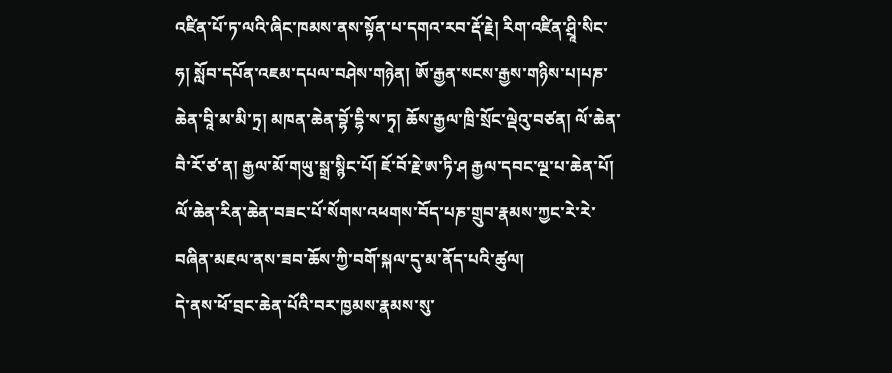འཛིན་པོ་ཏ་ལའི་ཞིང་ཁམས་ནས་སྟོན་པ་དགའ་རབ་རྡོ་རྗེ། རིག་འཛིན་ཤྲཱི་སིང་ཧ། སློབ་དཔོན་འཇམ་དཔལ་བཤེས་གཉེན། ཨོ་རྒྱན་སངས་རྒྱས་གཉིས་པ།པཎ་ཆེན་བཱི་མ་མི་ཏྲ། མཁན་ཆེན་བྷོ་དྷི་ས་ཏྭ། ཆོས་རྒྱལ་ཁྲི་སྲོང་ལྡེའུ་བཙན། ལོ་ཆེན་བཻ་རོ་ཙ་ན། རྒྱལ་མོ་གཡུ་སྒྲ་སྙིང་པོ། ཇོ་བོ་རྗེ་ཨ་ཏི་ཤ རྒྱལ་དབང་ལྔ་པ་ཆེན་པོ། ལོ་ཆེན་རིན་ཆེན་བཟང་པོ་སོགས་འཕགས་བོད་པཎ་གྲུབ་རྣམས་ཀྱང་རེ་རེ་བཞིན་མཇལ་ནས་ཟབ་ཆོས་ཀྱི་བགོ་སྐལ་དུ་མ་ནོད་པའི་ཚུལ།
དེ་ནས་ཕོ་བྲང་ཆེན་པོའི་བར་ཁྱམས་རྣམས་སུ་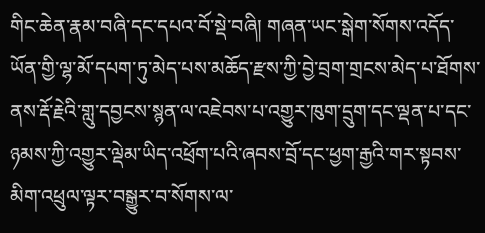གིང་ཆེན་རྣམ་བཞི་དང་དཔའ་བོ་སྡེ་བཞི། གཞན་ཡང་སྒེག་སོགས་འདོད་ཡོན་གྱི་ལྷ་མོ་དཔག་ཏུ་མེད་པས་མཆོད་རྫས་ཀྱི་བྱེ་བྲག་གྲངས་མེད་པ་ཐོགས་ནས་རྡོ་རྗེའི་གླུ་དབྱངས་སྙན་ལ་འཇེབས་པ་འགྱུར་ཁུག་དྲུག་དང་ལྡན་པ་དང་ཉམས་ཀྱི་འགྱུར་ལྡེམ་ཡིད་འཕྲོག་པའི་ཞབས་བྲོ་དང་ཕྱག་རྒྱའི་གར་སྟབས་མིག་འཕྲུལ་ལྟར་བསྒྱུར་བ་སོགས་ལ་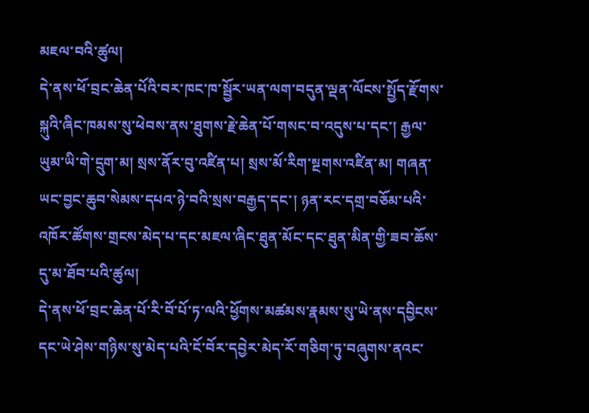མཇལ་བའི་ཚུལ།
དེ་ནས་ཕོ་བྲང་ཆེན་པོའི་བར་ཁང་ཁ་སྦྱོར་ཡན་ལག་བདུན་ལྡན་ལོངས་སྤྱོད་རྫོགས་སྐུའི་ཞིང་ཁམས་སུ་ཕེབས་ནས་ཐུགས་རྗེ་ཆེན་པོ་གསང་བ་འདུས་པ་དང་། རྒྱལ་ཡུམ་ཡི་གེ་དྲུག་མ། སྲས་ནོར་བུ་འཛིན་པ། སྲས་མོ་རིག་སྔགས་འཛིན་མ། གཞན་ཡང་བྱང་ཆུབ་སེམས་དཔའ་ཉེ་བའི་སྲས་བརྒྱད་དང་། ཉན་རང་དགྲ་བཅོམ་པའི་འཁོར་ཚོགས་གྲངས་མེད་པ་དང་མཇལ་ཞིང་ཐུན་མོང་དང་ཐུན་མིན་གྱི་ཟབ་ཆོས་དུ་མ་ཐོབ་པའི་ཚུལ།
དེ་ནས་ཕོ་བྲང་ཆེན་པོ་རི་བོ་པོ་ཏ་ལའི་ཕྱོགས་མཚམས་རྣམས་སུ་ཡེ་ནས་དབྱིངས་དང་ཡེ་ཤེས་གཉིས་སུ་མེད་པའི་ངོ་བོར་དབྱེར་མེད་རོ་གཅིག་ཏུ་བཞུགས་ནའང་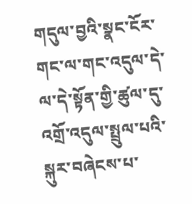གདུལ་བྱའི་སྣང་ངོར་གང་ལ་གང་འདུལ་དེ་ལ་དེ་སྟོན་གྱི་ཚུལ་དུ་འགྲོ་འདུལ་སྤྲུལ་པའི་སྐུར་བཞེངས་པ་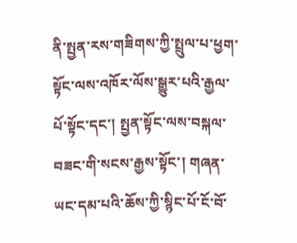ནི་སྤྱན་རས་གཟིགས་ཀྱི་སྤྲུལ་པ་ཕྱག་སྟོང་ལས་འཁོར་ལོས་སྒྱུར་པའི་རྒྱལ་པོ་སྟོང་དང་། སྤྱན་སྟོང་ལས་བསྐལ་བཟང་གི་སངས་རྒྱས་སྟོང་། གཞན་ཡང་དམ་པའི་ཆོས་ཀྱི་སྙིང་པོ་ངོ་བོ་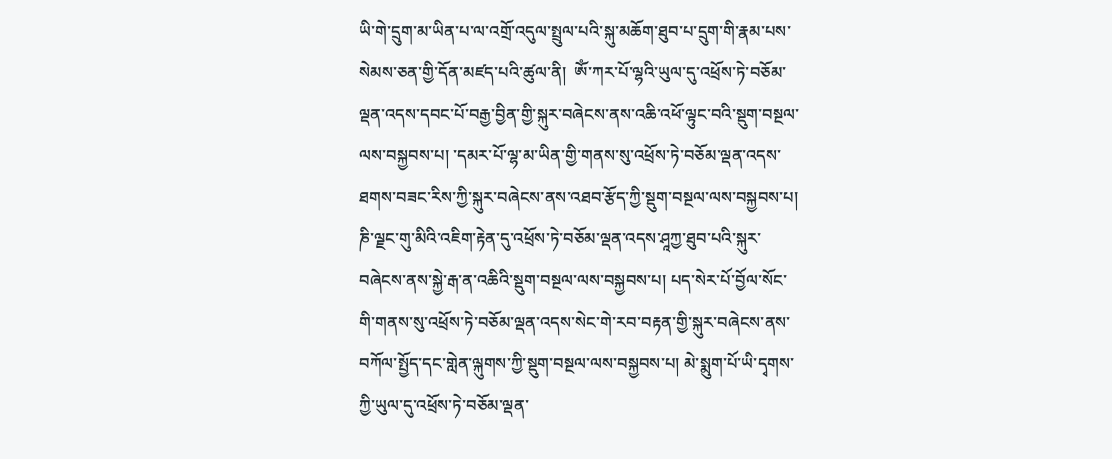ཡི་གེ་དྲུག་མ་ཡིན་པ་ལ་འགྲོ་འདུལ་སྤྲུལ་པའི་སྐུ་མཆོག་ཐུབ་པ་དྲུག་གི་རྣམ་པས་སེམས་ཅན་གྱི་དོན་མཛད་པའི་ཚུལ་ནི།  ཨོཾ་ཀར་པོ་ལྷའི་ཡུལ་དུ་འཕྲོས་ཏེ་བཅོམ་ལྡན་འདས་དབང་པོ་བརྒྱ་བྱིན་གྱི་སྐུར་བཞེངས་ནས་འཆི་འཕོ་ལྟུང་བའི་སྡུག་བསྔལ་ལས་བསྐྱབས་པ། ་དམར་པོ་ལྷ་མ་ཡིན་གྱི་གནས་སུ་འཕྲོས་ཏེ་བཅོམ་ལྡན་འདས་ཐགས་བཟང་རིས་ཀྱི་སྐུར་བཞེངས་ནས་འཐབ་རྩོད་ཀྱི་སྡུག་བསྔལ་ལས་བསྐྱབས་པ། ཎི་ལྗང་གུ་མིའི་འཇིག་རྟེན་དུ་འཕྲོས་ཏེ་བཅོམ་ལྡན་འདས་ཤཱཀྱ་ཐུབ་པའི་སྐུར་བཞེངས་ནས་སྐྱེ་རྒ་ན་འཆིའི་སྡུག་བསྔལ་ལས་བསྐྱབས་པ། པད་སེར་པོ་བྱོལ་སོང་གི་གནས་སུ་འཕྲོས་ཏེ་བཅོམ་ལྡན་འདས་སེང་གེ་རབ་བརྟན་གྱི་སྐུར་བཞེངས་ནས་བཀོལ་སྤྱོད་དང་གླེན་ལྐུགས་ཀྱི་སྡུག་བསྔལ་ལས་བསྐྱབས་པ། མེ་སྨུག་པོ་ཡི་དྭགས་ཀྱི་ཡུལ་དུ་འཕྲོས་ཏེ་བཅོམ་ལྡན་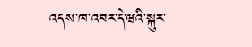འདས་ཁ་འབར་དེ་ཝའི་སྐུར་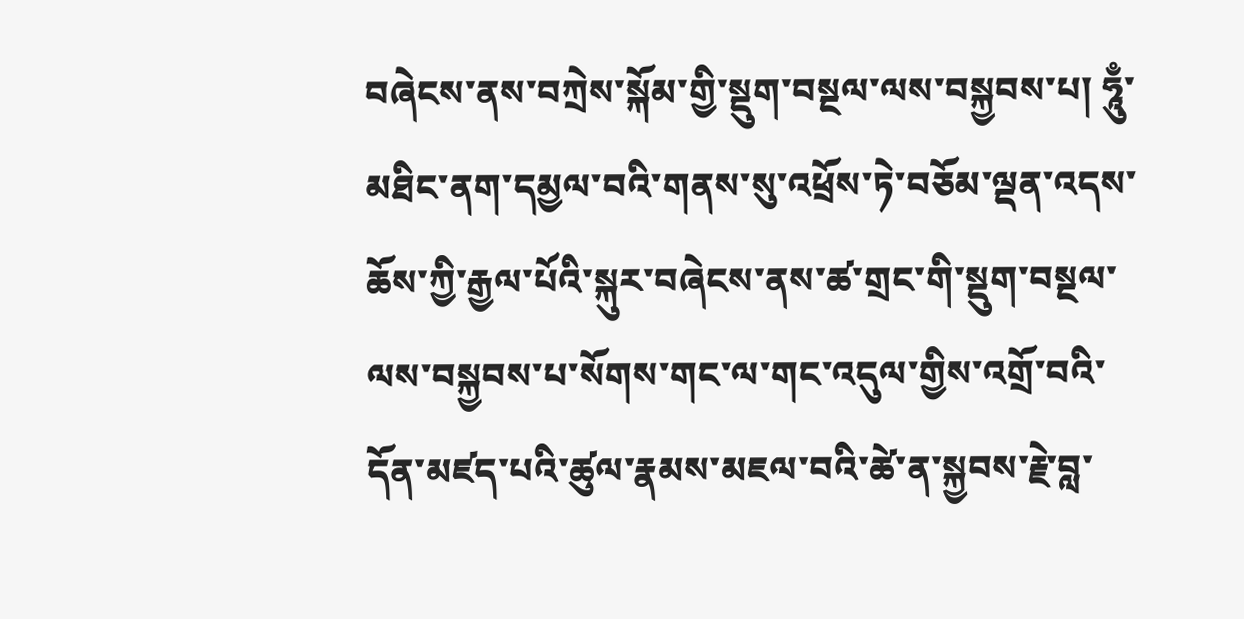བཞེངས་ནས་བཀྲེས་སྐོམ་གྱི་སྡུག་བསྔལ་ལས་བསྐྱབས་པ། ཧཱུྃ་མཐིང་ནག་དམྱལ་བའི་གནས་སུ་འཕྲོས་ཏེ་བཅོམ་ལྡན་འདས་ཆོས་ཀྱི་རྒྱལ་པོའི་སྐུར་བཞེངས་ནས་ཚ་གྲང་གི་སྡུག་བསྔལ་ལས་བསྐྱབས་པ་སོགས་གང་ལ་གང་འདུལ་གྱིས་འགྲོ་བའི་དོན་མཛད་པའི་ཚུལ་རྣམས་མཇལ་བའི་ཚེ་ན་སྐྱབས་རྗེ་བླ་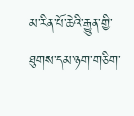མ་རིན་པོ་ཆེའི་རྒྱུན་གྱི་ཐུགས་དམ་ཉག་གཅིག་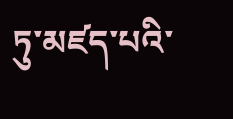ཏུ་མཛད་པའི་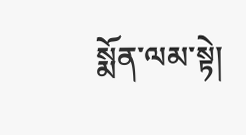སྨོན་ལམ་སྟེ།